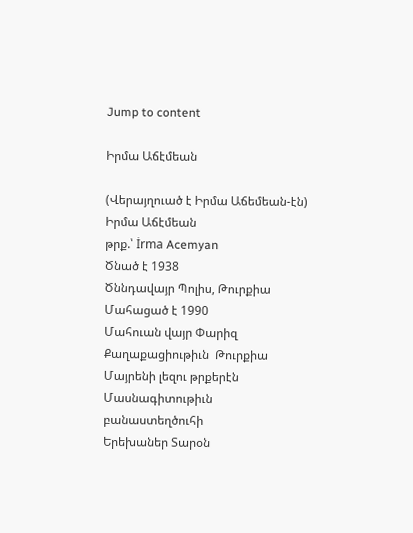Jump to content

Իրմա Աճէմեան

(Վերայղուած է Իրմա Աճեմեան-էն)
Իրմա Աճէմեան
թրք.՝ İrma Acemyan
Ծնած է 1938
Ծննդավայր Պոլիս, Թուրքիա
Մահացած է 1990
Մահուան վայր Փարիզ
Քաղաքացիութիւն  Թուրքիա
Մայրենի լեզու թրքերէն
Մասնագիտութիւն բանաստեղծուհի
Երեխաներ Տարօն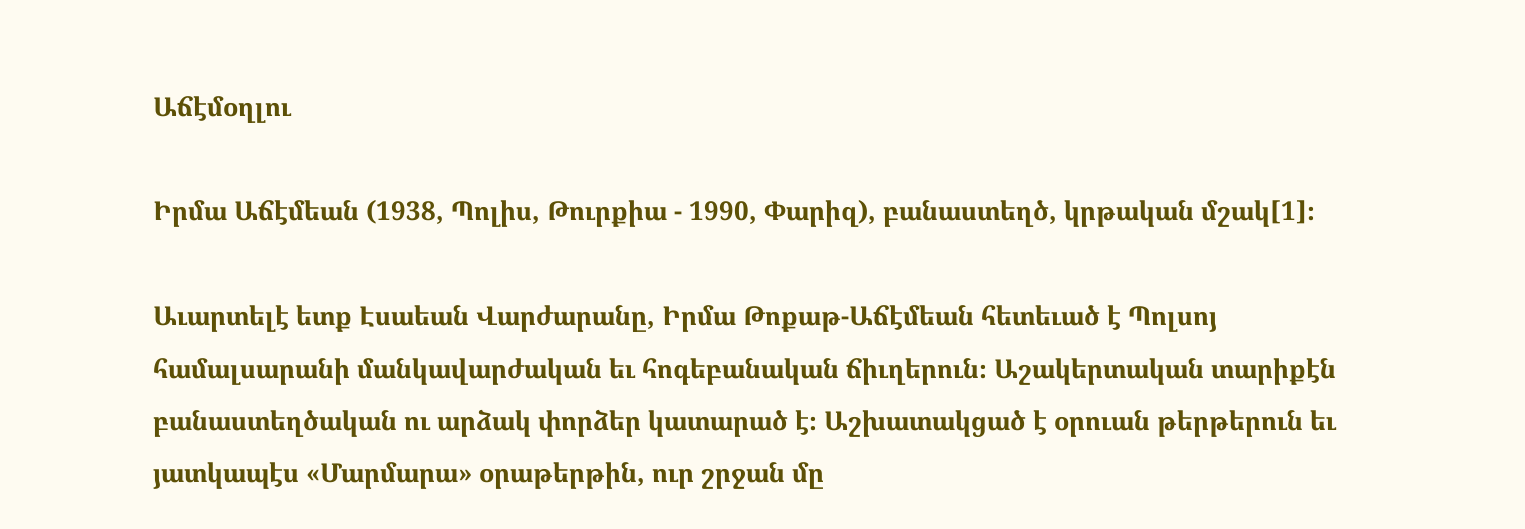Աճէմօղլու

Իրմա Աճէմեան (1938, Պոլիս, Թուրքիա - 1990, Փարիզ), բանաստեղծ, կրթական մշակ[1]։

Աւարտելէ ետք Էսաեան Վարժարանը, Իրմա Թոքաթ-Աճէմեան հետեւած է Պոլսոյ համալսարանի մանկավարժական եւ հոգեբանական ճիւղերուն։ Աշակերտական տարիքէն բանաստեղծական ու արձակ փորձեր կատարած է։ Աշխատակցած է օրուան թերթերուն եւ յատկապէս «Մարմարա» օրաթերթին, ուր շրջան մը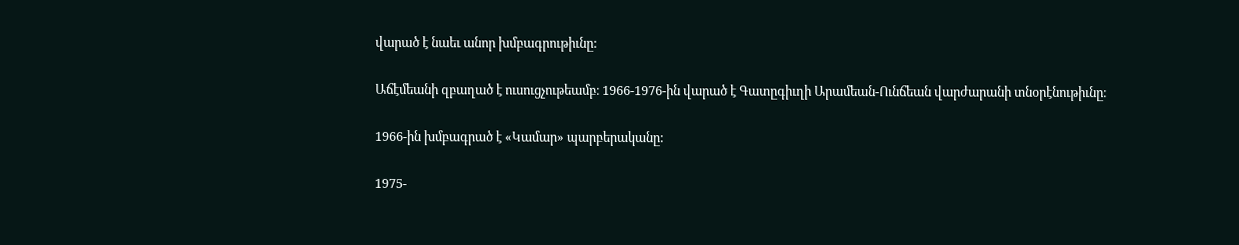վարած է նաեւ անոր խմբագրութիւնը:

Աճէմեանի զբաղած է ուսուցչութեամբ։ 1966-1976-ին վարած է Գատըգիւղի Արամեան-Ունճեան վարժարանի տնօրէնութիւնը։

1966-ին խմբագրած է «Կամար» պարբերականը:

1975-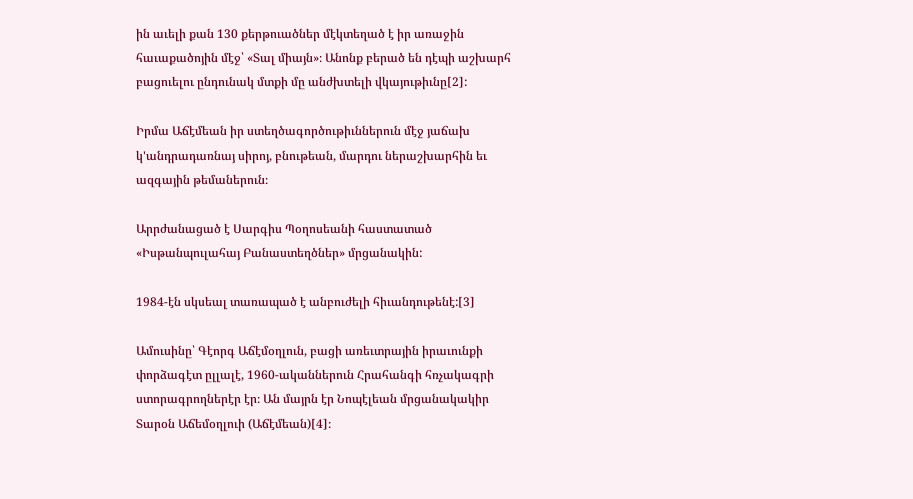ին աւելի քան 130 քերթուածներ մէկտեղած է իր առաջին հաւաքածոյին մէջ՝ «Տալ միայն»։ Անոնք բերած են դէպի աշխարհ բացուելու ընդունակ մտքի մը անժխտելի վկայութիւնը[2]:

Իրմա Աճէմեան իր ստեղծագործութիւններուն մէջ յաճախ կ'անդրադառնայ սիրոյ, բնութեան, մարդու ներաշխարհին եւ ազգային թեմաներուն։

Արրժանացած է Սարգիս Պօղոսեանի հաստատած «Իսթանպուլահայ Բանաստեղծներ» մրցանակին:

1984-էն սկսեալ տառապած է անբուժելի հիւանդութենէ:[3]

Ամուսինը՝ Գէորգ Աճէմօղլուն, բացի առեւտրային իրաւունքի փորձագէտ ըլլալէ, 1960-ականներուն Հրահանգի հռչակագրի ստորագրողներէր էր։ Ան մայրն էր Նոպէլեան մրցանակակիր Տարօն Աճեմօղլուի (Աճէմեան)[4]։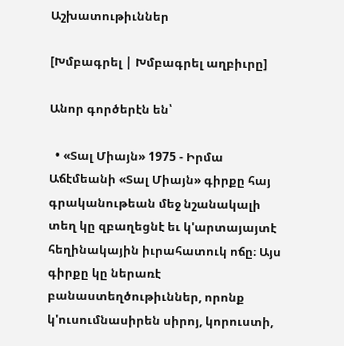Աշխատութիւններ

[Խմբագրել | Խմբագրել աղբիւրը]

Անոր գործերէն են՝

  • «Տալ Միայն» 1975 - Իրմա Աճէմեանի «Տալ Միայն» գիրքը հայ գրականութեան մեջ նշանակալի տեղ կը զբաղեցնէ եւ կ'արտայայտէ հեղինակային իւրահատուկ ոճը։ Այս գիրքը կը ներառէ բանաստեղծութիւններ, որոնք կ'ուսումնասիրեն սիրոյ, կորուստի,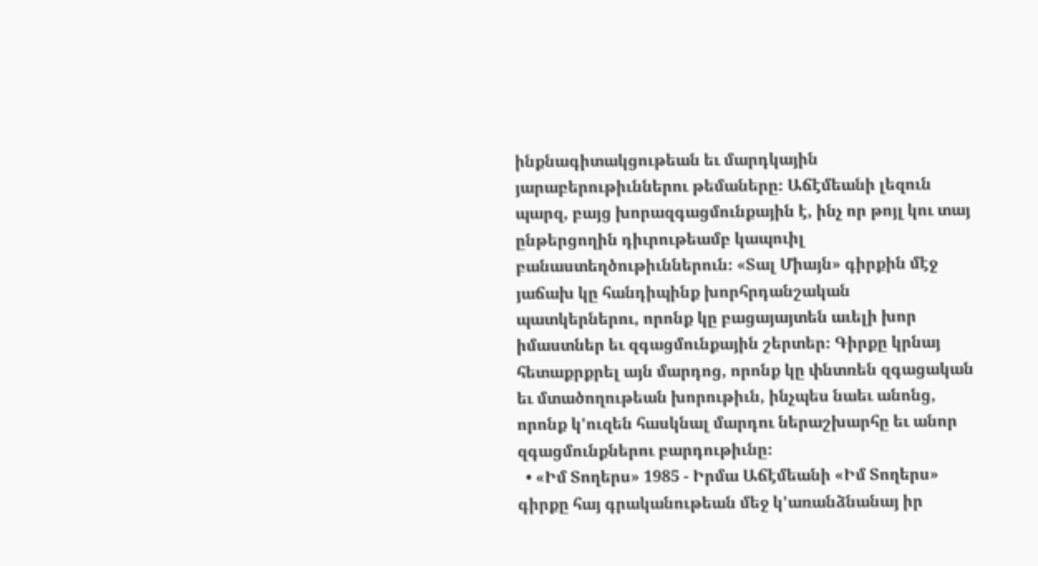ինքնագիտակցութեան եւ մարդկային յարաբերութիւններու թեմաները։ Աճէմեանի լեզուն պարզ, բայց խորազգացմունքային է, ինչ որ թոյլ կու տայ ընթերցողին դիւրութեամբ կապուիլ բանաստեղծութիւններուն։ «Տալ Միայն» գիրքին մէջ յաճախ կը հանդիպինք խորհրդանշական պատկերներու, որոնք կը բացայայտեն աւելի խոր իմաստներ եւ զգացմունքային շերտեր։ Գիրքը կրնայ հետաքրքրել այն մարդոց, որոնք կը փնտռեն զգացական եւ մտածողութեան խորութիւն, ինչպես նաեւ անոնց, որոնք կ'ուզեն հասկնալ մարդու ներաշխարհը եւ անոր զգացմունքներու բարդութիւնը։
  • «Իմ Տողերս» 1985 - Իրմա Աճէմեանի «Իմ Տողերս» գիրքը հայ գրականութեան մեջ կ'առանձնանայ իր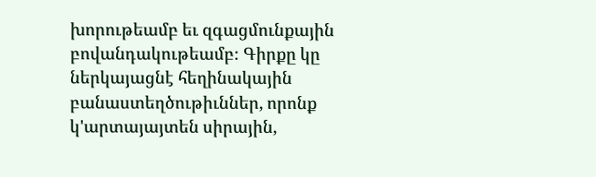խորութեամբ եւ զգացմունքային բովանդակութեամբ։ Գիրքը կը ներկայացնէ հեղինակային բանաստեղծութիւններ, որոնք կ'արտայայտեն սիրային,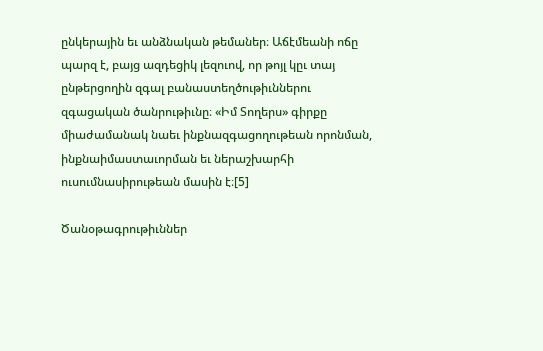ընկերային եւ անձնական թեմաներ։ Աճէմեանի ոճը պարզ է, բայց ազդեցիկ լեզուով, որ թոյլ կըւ տայ ընթերցողին զգալ բանաստեղծութիւններու զգացական ծանրութիւնը։ «Իմ Տողերս» գիրքը միաժամանակ նաեւ ինքնազգացողութեան որոնման, ինքնաիմաստաւորման եւ ներաշխարհի ուսումնասիրութեան մասին է։[5]

Ծանօթագրութիւններ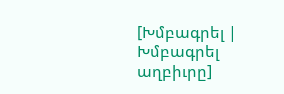[Խմբագրել | Խմբագրել աղբիւրը]